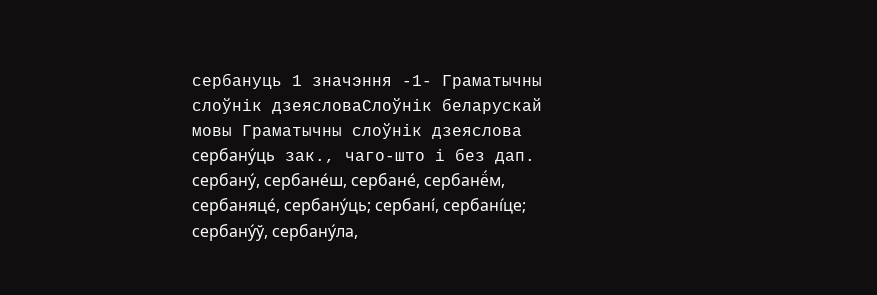сербануць 1 значэння -1- Граматычны слоўнік дзеясловаСлоўнік беларускай мовы Граматычны слоўнік дзеяслова сербану́ць зак., чаго-што і без дап. сербану́, сербане́ш, сербане́, сербанё́м, сербаняце́, сербану́ць; сербані́, сербані́це; сербану́ў, сербану́ла,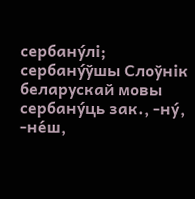сербану́лі; сербану́ўшы Слоўнік беларускай мовы сербану́ць зак., -ну́, -не́ш,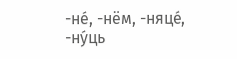-не́, -нём, -няце́, -ну́ць